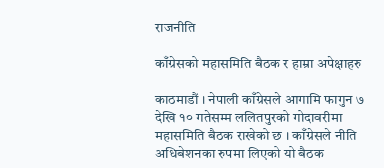राजनीति

काँग्रेसको महासमिति बैठक र हाम्रा अपेक्षाहरु

काठमाडौं । नेपाली काँग्रेसले आगामि फागुन ७ देखि १० गतेसम्म ललितपुरको गोदावरीमा महासमिति बैठक राखेको छ । काँग्रेसले नीति अधिबेशनका रुपमा लिएको यो बैठक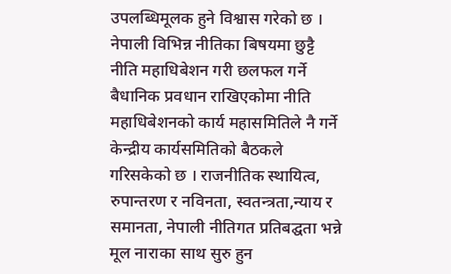उपलब्धिमूलक हुने विश्वास गरेको छ । नेपाली विभिन्न नीतिका बिषयमा छुट्टै नीति महाधिबेशन गरी छलफल गर्ने बैधानिक प्रवधान राखिएकोमा नीति महाधिबेशनको कार्य महासमितिले नै गर्ने केन्द्रीय कार्यसमितिको बैठकले गरिसकेको छ । राजनीतिक स्थायित्व, रुपान्तरण र नविनता, स्वतन्त्रता,न्याय र समानता, नेपाली नीतिगत प्रतिबद्घता भन्ने मूल नाराका साथ सुरु हुन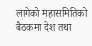लागेको महासमितिको बैठकमा देश तथा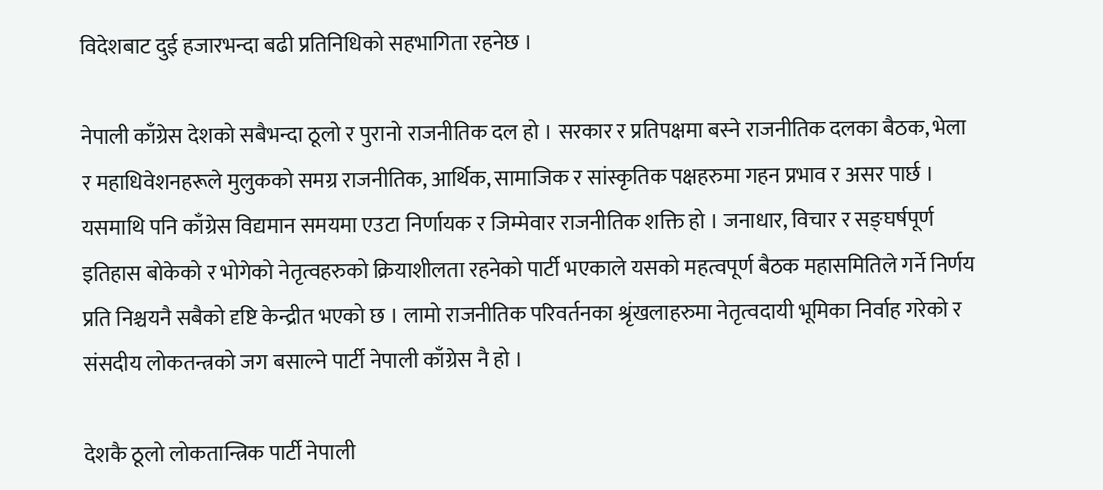विदेशबाट दुई हजारभन्दा बढी प्रतिनिधिको सहभागिता रहनेछ ।

नेपाली काँग्रेस देशको सबैभन्दा ठूलो र पुरानो राजनीतिक दल हो । सरकार र प्रतिपक्षमा बस्ने राजनीतिक दलका बैठक, भेला र महाधिवेशनहरूले मुलुकको समग्र राजनीतिक, आर्थिक, सामाजिक र सांस्कृतिक पक्षहरुमा गहन प्रभाव र असर पार्छ । यसमाथि पनि काँग्रेस विद्यमान समयमा एउटा निर्णायक र जिम्मेवार राजनीतिक शक्ति हो । जनाधार, विचार र सङ्घर्षपूर्ण इतिहास बोकेको र भोगेको नेतृत्वहरुको क्रियाशीलता रहनेको पार्टी भएकाले यसको महत्वपूर्ण बैठक महासमितिले गर्ने निर्णय प्रति निश्चयनै सबैको दृष्टि केन्द्रीत भएको छ । लामो राजनीतिक परिवर्तनका श्रृंखलाहरुमा नेतृत्वदायी भूमिका निर्वाह गरेको र संसदीय लोकतन्त्रको जग बसाल्ने पार्टी नेपाली काँग्रेस नै हो ।

देशकै ठूलो लोकतान्त्रिक पार्टी नेपाली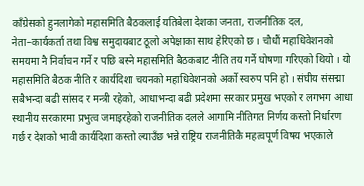काँग्रेसको हुनलागेको महासमिति बैठकलाई यतिबेला देशका जनता, राजनीतिक दल, नेता–कार्यकर्ता तथा विश्व समुदायबाट ठूलो अपेक्षाका साथ हेरिएको छ । चौधौं महाधिवेशनको समयमा नै निर्वाचन गर्ने र पछि बस्ने महासमिति बैठकबाट नीति तय गर्ने घोषणा गरिएको थियो । यो महासमिति बैठक नीति र कार्यदिशा चयनको महाधिवेशनको अर्को स्वरुप पनि हो । संघीय संसद्मा सबैभन्दा बढी सांसद र मन्त्री रहेको, आधाभन्दा बढी प्रदेशमा सरकार प्रमुख भएको र लगभग आधा स्थानीय सरकारमा प्रभुत्व जमाइरहेको राजनीतिक दलले आगामि नीतिगत निर्णय कस्तो निर्धारण गर्छ र देशको भावी कार्यदिशा कस्तो ल्याउँछ भन्ने राष्ट्रिय राजनीतिकै महत्वपूर्ण विषय भएकाले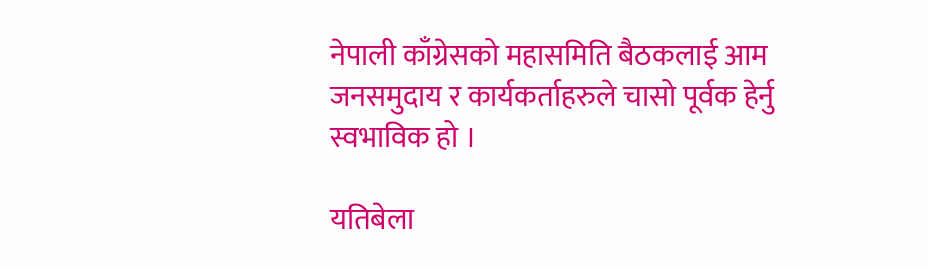नेपाली काँग्रेसको महासमिति बैठकलाई आम जनसमुदाय र कार्यकर्ताहरुले चासो पूर्वक हेर्नु स्वभाविक हो ।

यतिबेला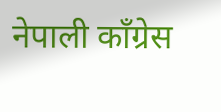नेपाली काँग्रेस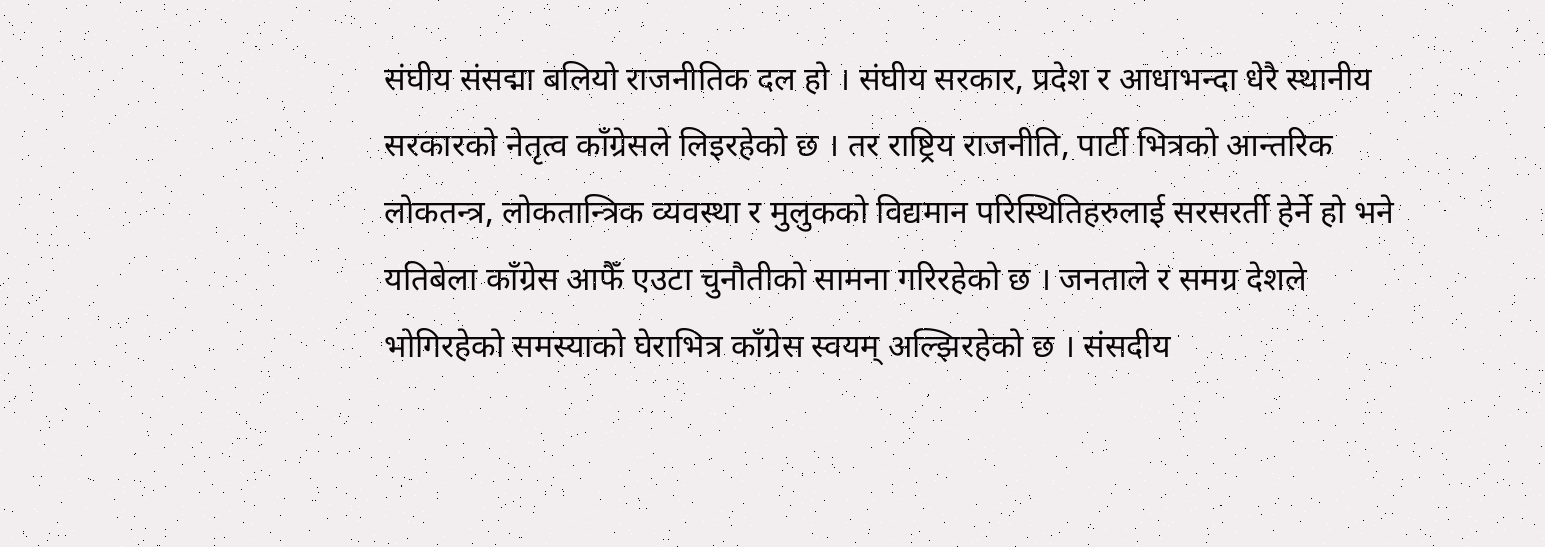संघीय संसद्मा बलियो राजनीतिक दल हो । संघीय सरकार, प्रदेश र आधाभन्दा धेरै स्थानीय सरकारको नेतृत्व काँग्रेसले लिइरहेको छ । तर राष्ट्रिय राजनीति, पार्टी भित्रको आन्तरिक लोकतन्त्र, लोकतान्त्रिक व्यवस्था र मुलुकको विद्यमान परिस्थितिहरुलाई सरसरर्ती हेर्ने हो भने यतिबेला काँग्रेस आफैँ एउटा चुनौतीको सामना गरिरहेको छ । जनताले र समग्र देशले भोगिरहेको समस्याको घेराभित्र काँग्रेस स्वयम् अल्झिरहेको छ । संसदीय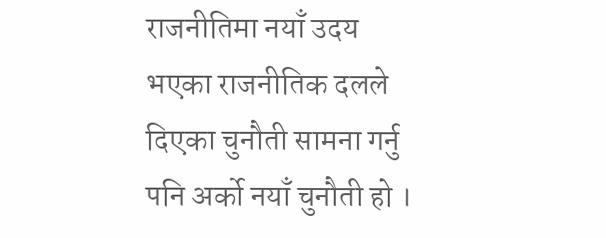राजनीतिमा नयाँ उदय भएका राजनीतिक दलले दिएका चुनौती सामना गर्नु पनि अर्को नयाँ चुनौती हो ।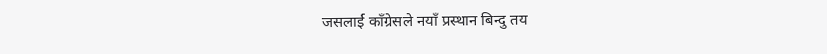जसलार्ई काँग्रेसले नयाँ प्रस्थान बिन्दु तय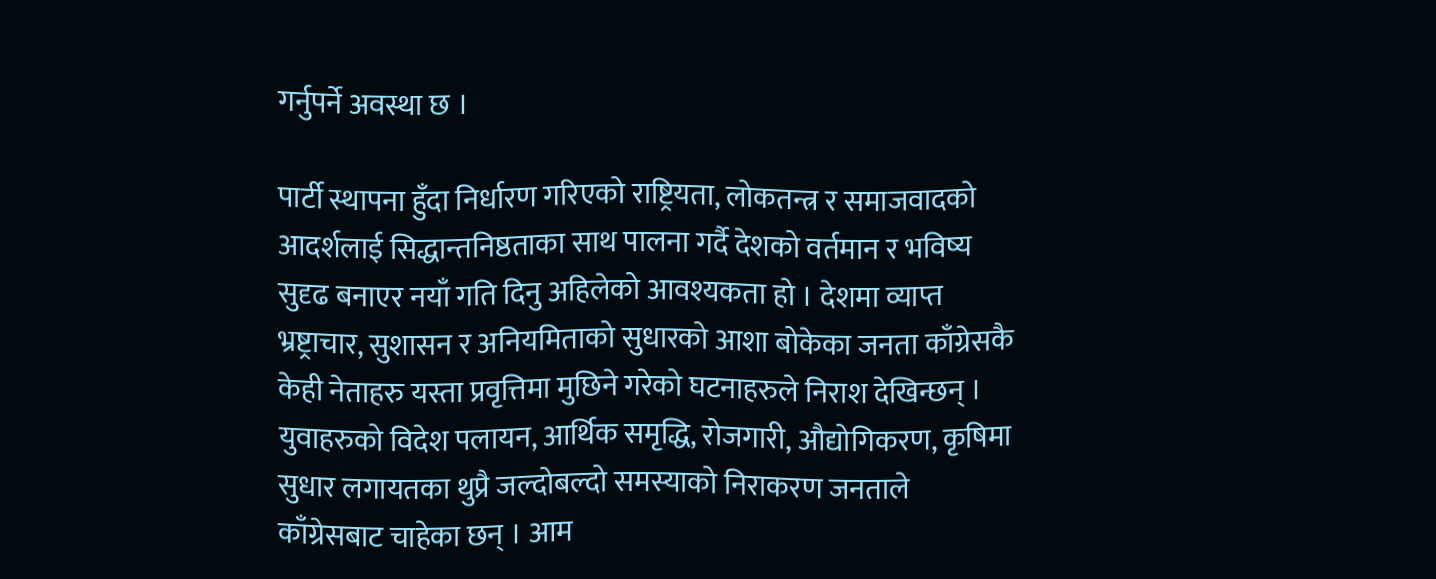गर्नुपर्ने अवस्था छ ।

पार्टी स्थापना हुँदा निर्धारण गरिएको राष्ट्रियता, लोकतन्त्र र समाजवादको आदर्शलाई सिद्धान्तनिष्ठताका साथ पालना गर्दै देशको वर्तमान र भविष्य सुदृढ बनाएर नयाँ गति दिनु अहिलेको आवश्यकता हो । देशमा व्याप्त भ्रष्ट्राचार, सुशासन र अनियमिताको सुधारको आशा बोकेका जनता काँग्रेसकै केही नेताहरु यस्ता प्रवृत्तिमा मुछिने गरेको घटनाहरुले निराश देखिन्छन् । युवाहरुको विदेश पलायन, आर्थिक समृद्धि, रोजगारी, औद्योगिकरण, कृषिमा सुधार लगायतका थुप्रै जल्दोबल्दो समस्याको निराकरण जनताले काँग्रेसबाट चाहेका छन् । आम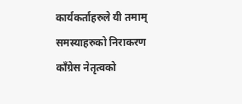कार्यकर्ताहरुले यी तमाम् समस्याहरुको निराकरण काँग्रेस नेतृत्वको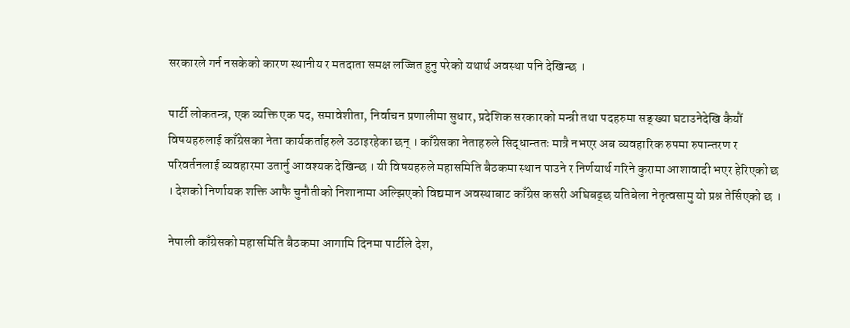सरकारले गर्न नसकेको कारण स्थानीय र मतदाता समक्ष लज्जित हुनु परेको यथार्थ अवस्था पनि देखिन्छ ।

पार्टी लोकतन्त्र, एक व्यक्ति एक पद, समावेशीता, निर्वाचन प्रणालीमा सुधार, प्रदेशिक सरकारको मन्त्री तथा पदहरुमा सङ्ख्या घटाउनेदेखि कैयौं विषयहरुलाई काँग्रेसका नेता कार्यकर्ताहरुले उठाइरहेका छन् । काँग्रेसका नेताहरुले सिद्धान्ततः मात्रै नभएर अब व्यवहारिक रुपमा रुपान्तरण र परिवर्तनलाई व्यवहारमा उतार्नु आवश्यक देखिन्छ । यी विषयहरुले महासमिति बैठकमा स्थान पाउने र निर्णयार्थ गरिने कुरामा आशावादी भएर हेरिएको छ । देशको निर्णायक शक्ति आफै चुनौतीको निशानामा अल्झिएको विद्यमान अवस्थाबाट काँग्रेस कसरी अघिबढ्छ यतिबेला नेतृत्वसामु यो प्रश्न तेर्सिएको छ ।

नेपाली काँग्रेसको महासमिति बैठकमा आगामि दिनमा पार्टीले देश,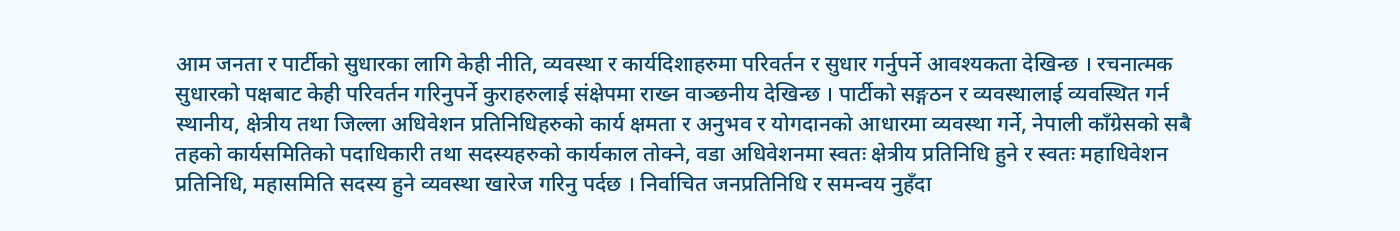आम जनता र पार्टीको सुधारका लागि केही नीति, व्यवस्था र कार्यदिशाहरुमा परिवर्तन र सुधार गर्नुपर्ने आवश्यकता देखिन्छ । रचनात्मक सुधारको पक्षबाट केही परिवर्तन गरिनुपर्ने कुराहरुलाई संक्षेपमा राख्न वाञ्छनीय देखिन्छ । पार्टीको सङ्गठन र व्यवस्थालाई व्यवस्थित गर्न स्थानीय, क्षेत्रीय तथा जिल्ला अधिवेशन प्रतिनिधिहरुको कार्य क्षमता र अनुभव र योगदानको आधारमा व्यवस्था गर्ने, नेपाली काँग्रेसको सबै तहको कार्यसमितिको पदाधिकारी तथा सदस्यहरुको कार्यकाल तोक्ने, वडा अधिवेशनमा स्वतः क्षेत्रीय प्रतिनिधि हुने र स्वतः महाधिवेशन प्रतिनिधि, महासमिति सदस्य हुने व्यवस्था खारेज गरिनु पर्दछ । निर्वाचित जनप्रतिनिधि र समन्वय नुहँदा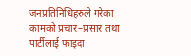जनप्रतिनिधिहरुले गरेका कामको प्रचार–प्रसार तथा पार्टीलाई फाइदा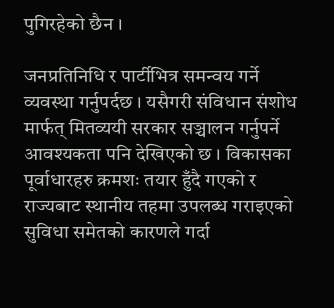पुगिरहेको छैन ।

जनप्रतिनिधि र पार्टीभित्र समन्वय गर्ने व्यवस्था गर्नुपर्दछ । यसैगरी संविधान संशोध मार्फत् मितव्ययी सरकार सञ्चालन गर्नुपर्ने आवश्यकता पनि देखिएको छ । विकासका पूर्वाधारहरु क्रमशः तयार हुँदै गएको र राज्यबाट स्थानीय तहमा उपलब्ध गराइएको सुविधा समेतको कारणले गर्दा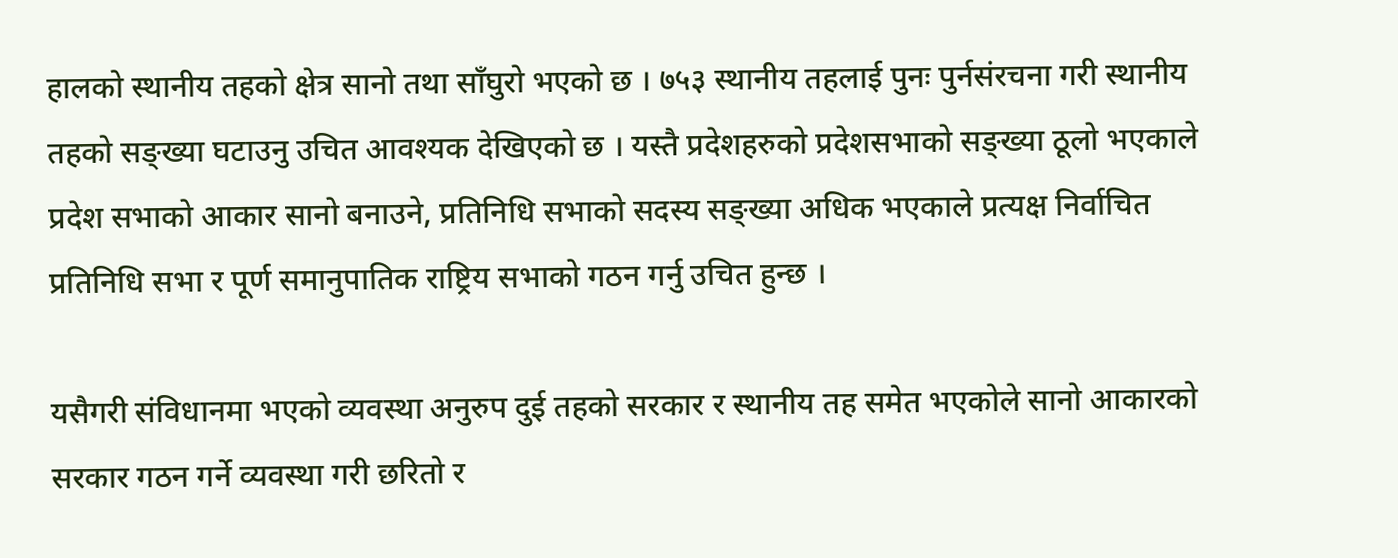हालको स्थानीय तहको क्षेत्र सानो तथा साँघुरो भएको छ । ७५३ स्थानीय तहलाई पुनः पुर्नसंरचना गरी स्थानीय तहको सङ्ख्या घटाउनु उचित आवश्यक देखिएको छ । यस्तै प्रदेशहरुको प्रदेशसभाको सङ्ख्या ठूलो भएकाले प्रदेश सभाको आकार सानो बनाउने, प्रतिनिधि सभाको सदस्य सङ्ख्या अधिक भएकाले प्रत्यक्ष निर्वाचित प्रतिनिधि सभा र पूर्ण समानुपातिक राष्ट्रिय सभाको गठन गर्नु उचित हुन्छ ।

यसैगरी संविधानमा भएको व्यवस्था अनुरुप दुई तहको सरकार र स्थानीय तह समेत भएकोले सानो आकारको सरकार गठन गर्ने व्यवस्था गरी छरितो र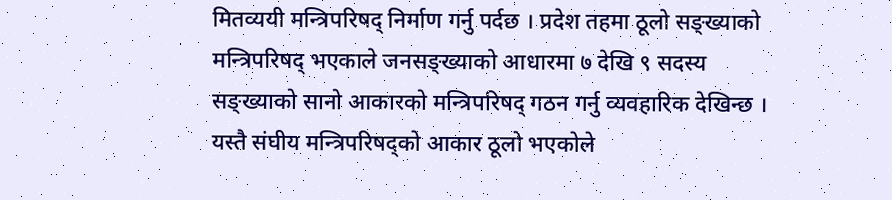मितव्ययी मन्त्रिपरिषद् निर्माण गर्नु पर्दछ । प्रदेश तहमा ठूलो सङ्ख्याको मन्त्रिपरिषद् भएकाले जनसङ्ख्याको आधारमा ७ देखि ९ सदस्य सङ्ख्याको सानो आकारको मन्त्रिपरिषद् गठन गर्नु व्यवहारिक देखिन्छ । यस्तै संघीय मन्त्रिपरिषद्को आकार ठूलो भएकोले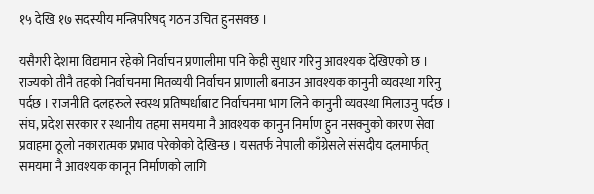१५ देखि १७ सदस्यीय मन्त्रिपरिषद् गठन उचित हुनसक्छ ।

यसैगरी देशमा विद्यमान रहेको निर्वाचन प्रणालीमा पनि केही सुधार गरिनु आवश्यक देखिएको छ । राज्यको तीनै तहको निर्वाचनमा मितव्ययी निर्वाचन प्राणाली बनाउन आवश्यक कानुनी व्यवस्था गरिनु पर्दछ । राजनीति दलहरुले स्वस्थ प्रतिष्पर्धाबाट निर्वाचनमा भाग लिने कानुनी व्यवस्था मिलाउनु पर्दछ । संघ, प्रदेश सरकार र स्थानीय तहमा समयमा नै आवश्यक कानुन निर्माण हुन नसक्नुको कारण सेवा प्रवाहमा ठूलो नकारात्मक प्रभाव परेकोको देखिन्छ । यसतर्फ नेपाली काँग्रेसले संसदीय दलमार्फत् समयमा नै आवश्यक कानून निर्माणको लागि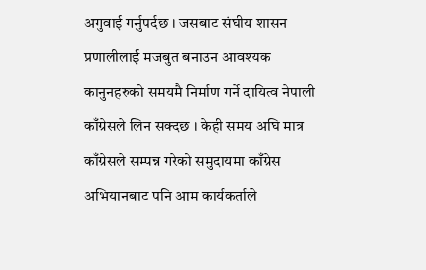अगुवाई गर्नुपर्दछ । जसबाट संघीय शासन प्रणालीलाई मजबुत बनाउन आवश्यक कानुनहरुको समयमै निर्माण गर्ने दायित्व नेपाली काँग्रेसले लिन सक्दछ । केही समय अघि मात्र काँग्रेसले सम्पन्न गरेको समुदायमा काँग्रेस अभियानबाट पनि आम कार्यकर्ताले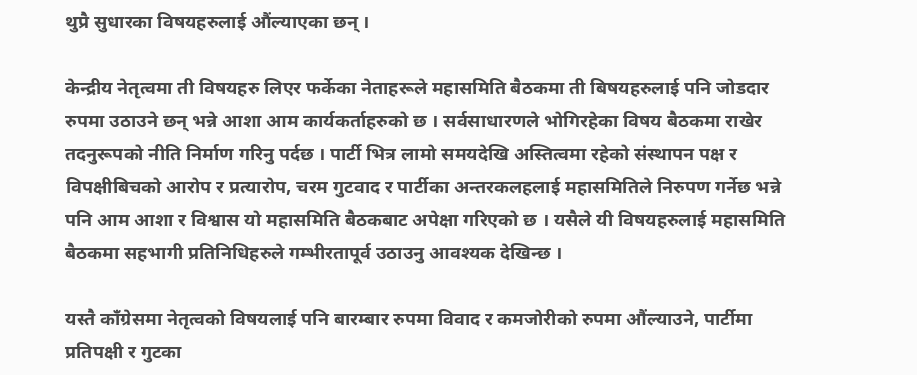थुप्रै सुधारका विषयहरुलाई औंल्याएका छन् ।

केन्द्रीय नेतृत्वमा ती विषयहरु लिएर फर्केका नेताहरूले महासमिति बैठकमा ती बिषयहरुलाई पनि जोडदार रुपमा उठाउने छन् भन्ने आशा आम कार्यकर्ताहरुको छ । सर्वसाधारणले भोगिरहेका विषय बैठकमा राखेर तदनुरूपको नीति निर्माण गरिनु पर्दछ । पार्टी भित्र लामो समयदेखि अस्तित्वमा रहेको संस्थापन पक्ष र विपक्षीबिचको आरोप र प्रत्यारोप, चरम गुटवाद र पार्टीका अन्तरकलहलाई महासमितिले निरुपण गर्नेछ भन्ने पनि आम आशा र विश्वास यो महासमिति बैठकबाट अपेक्षा गरिएको छ । यसैले यी विषयहरुलाई महासमिति बैठकमा सहभागी प्रतिनिधिहरुले गम्भीरतापूर्व उठाउनु आवश्यक देखिन्छ ।

यस्तै काँग्रेसमा नेतृत्वको विषयलाई पनि बारम्बार रुपमा विवाद र कमजोरीको रुपमा औंल्याउने, पार्टीमा प्रतिपक्षी र गुटका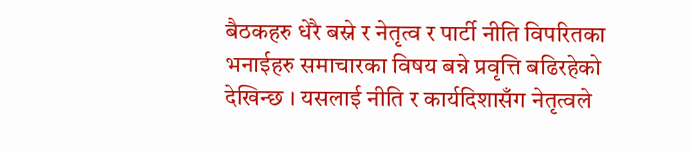बैठकहरु धेरै बस्ने र नेतृत्व र पार्टी नीति विपरितका भनाईहरु समाचारका विषय बन्ने प्रवृत्ति बढिरहेको देखिन्छ । यसलाई नीति र कार्यदिशासँग नेतृत्वले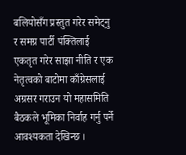बलियोसँग प्रस्तुत गरेर समेट्नु र समग्र पार्टी पंक्तिलाई एकतृत गरेर साझा नीति र एक नेतृत्वको बाटोमा काँग्रेसलाई अग्रसर गराउन यो महासमिति बैठकले भूमिका निर्वाह गर्नु पर्ने आवश्यकता देखिन्छ ।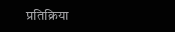प्रतिक्रिया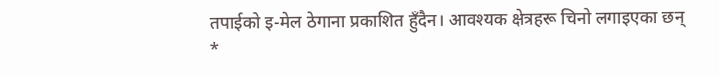तपाईको इ-मेल ठेगाना प्रकाशित हुँदैन। आवश्यक क्षेत्रहरू चिनो लगाइएका छन् *